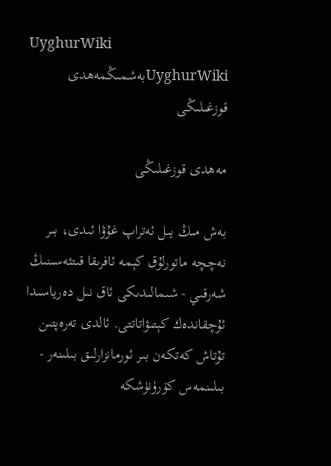UyghurWiki
UyghurWikiبەشمىڭمەھدى قوزغىلىڭى

مەھدى قوزغىلىڭى

بەش مىڭ يىل ئەتراپ غۇۋا ئىدى، بىر نەچچە ماتورلۇق كېمە ئافرىقا قىتئەسىنىڭ شەرقىي - شىمالىدىكى ئاق نىل دەرياسىدا ئۇچقاندەك كېتىۋاتاتتى. ئالدى تەرەپتىن تۇتاش كەتكەن بىر ئورمانزارلىق بىلىنەر - بىلىنمەس كۆرۈنۈشكە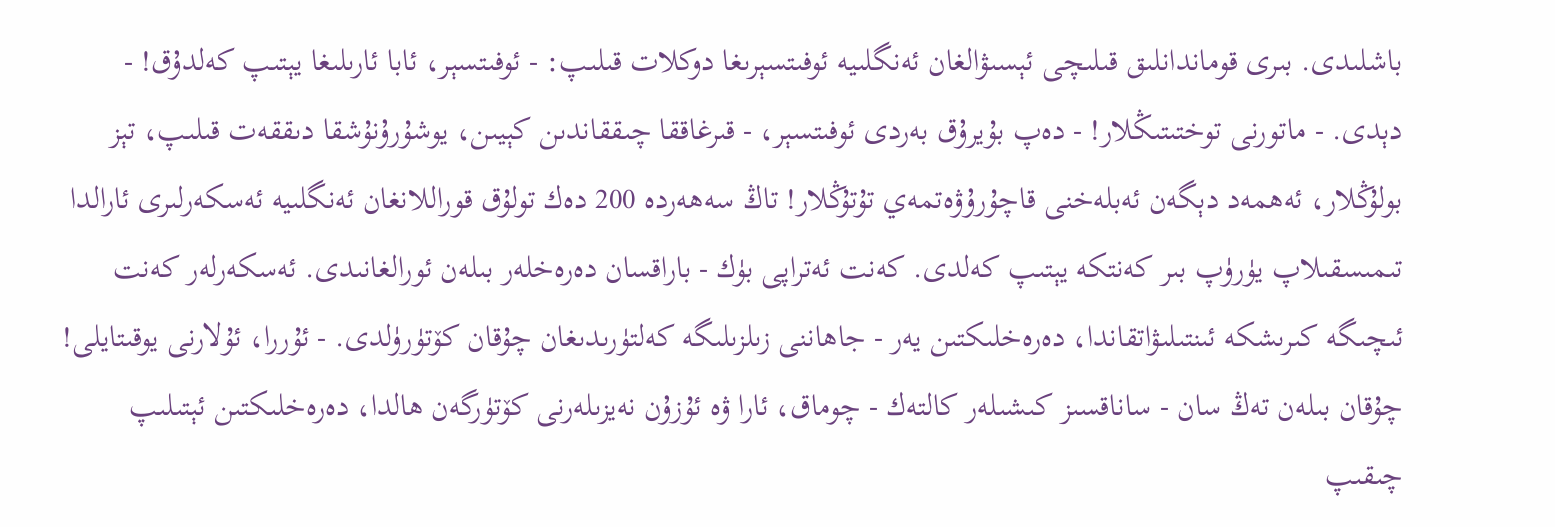باشلىدى. بىرى قوماندانلىق قىلىچى ئېسىۋالغان ئەنگلىيە ئوفىتسېرىغا دوكلات قىلىپ: - ئوفىتسېر، ئابا ئارىلىغا يېتىپ كەلدۇق! - دېدى. - ماتورنى توختىتىڭلار! - دەپ بۇيرۇق بەردى ئوفىتسېر، - قىرغاققا چىققاندىن كېيىن، يوشۇرۇنۇشقا دىققەت قىلىپ، تېز بولۇڭلار، ئەھمەد دېگەن ئەبلەخنى قاچۇرۇۋەتمەي تۇتۇڭلار! تاڭ سەھەردە 200 دەك تولۇق قوراللانغان ئەنگلىيە ئەسكەرلىرى ئارالدا تىمىسقىلاپ يۈرۈپ بىر كەنتكە يېتىپ كەلدى. كەنت ئەتراپى بۈك - باراقسان دەرەخلەر بىلەن ئورالغانىدى. ئەسكەرلەر كەنت ئىچىگە كىرىشكە ئىنتىلىۋاتقاندا، دەرەخلىكتىن يەر - جاھاننى زىلزىلىگە كەلتۈرىدىغان چۇقان كۆتۈرۈلدى. - ئۇررا، ئۇلارنى يوقىتايلى! چۇقان بىلەن تەڭ سان - ساناقسىز كىشىلەر كالتەك - چوماق، ئارا ۋە ئۇزۇن نەيزىلەرنى كۆتۈرگەن ھالدا، دەرەخلىكتىن ئېتىلىپ چىقىپ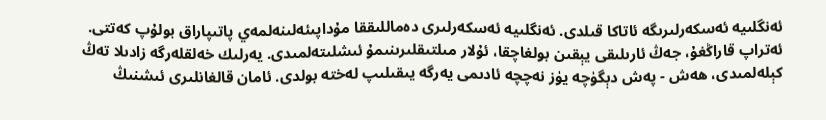ئەنگلىيە ئەسكەرلىرىگە ئاتاكا قىلدى. ئەنگلىيە ئەسكەرلىرى دەماللىققا مۇداپىئەلىنەلمەي پاتىپاراق بولۇپ كەتتى. ئەتراپ قاراڭغۇ، جەڭ ئارىلىقى يېقىن بولغاچقا، ئۇلار مىلتىقلىرىنىمۇ ئىشلىتەلمىدى. يەرلىك خەلقلەرگە زادىلا تەڭ كېلەلمىدى، ھەش - پەش دېگۈچە يۈز نەچچە ئادىمى يەرگە يىقىلىپ لەختە بولدى. ئامان قالغانلىرى ئىشنىڭ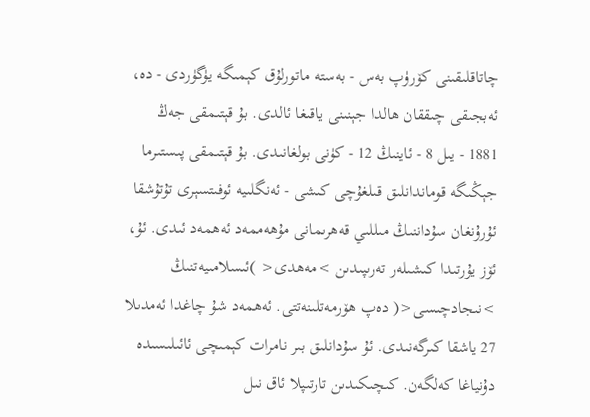چاتاقلىقىنى كۆرۈپ بەس - بەستە ماتورلۇق كېمىگە يۈگۈردى - دە، ئەبجىقى چىققان ھالدا جېنىنى ياقىغا ئالدى. بۇ قېتىمقى جەڭ 1881 - يىل 8 - ئاينىڭ 12 - كۈنى بولغانىدى. بۇ قېتىمقى پىستىرما جېڭىگە قوماندانلىق قىلغۇچى كىشى - ئەنگلىيە ئوفىتسېرى تۇتۇشقا ئۇرۇنغان سۇداننىڭ مىللىي قەھرىمانى مۇھەممەد ئەھمەد ئىدى. ئۇ، ئۆز يۇرتىدا كىشىلەر تەرىپىدىن >مەھدى< )ئىسلامىيەتنىڭ >نىجادچىسى<( دەپ ھۆرمەتلىنەتتى. ئەھمەد شۇ چاغدا ئەمدىلا 27 ياشقا كىرگەنىدى. ئۇ سۇدانلىق بىر نامرات كېمىچى ئائىلىسىدە دۇنياغا كەلگەن. كىچىكىدىن تارتىپلا ئاق نىل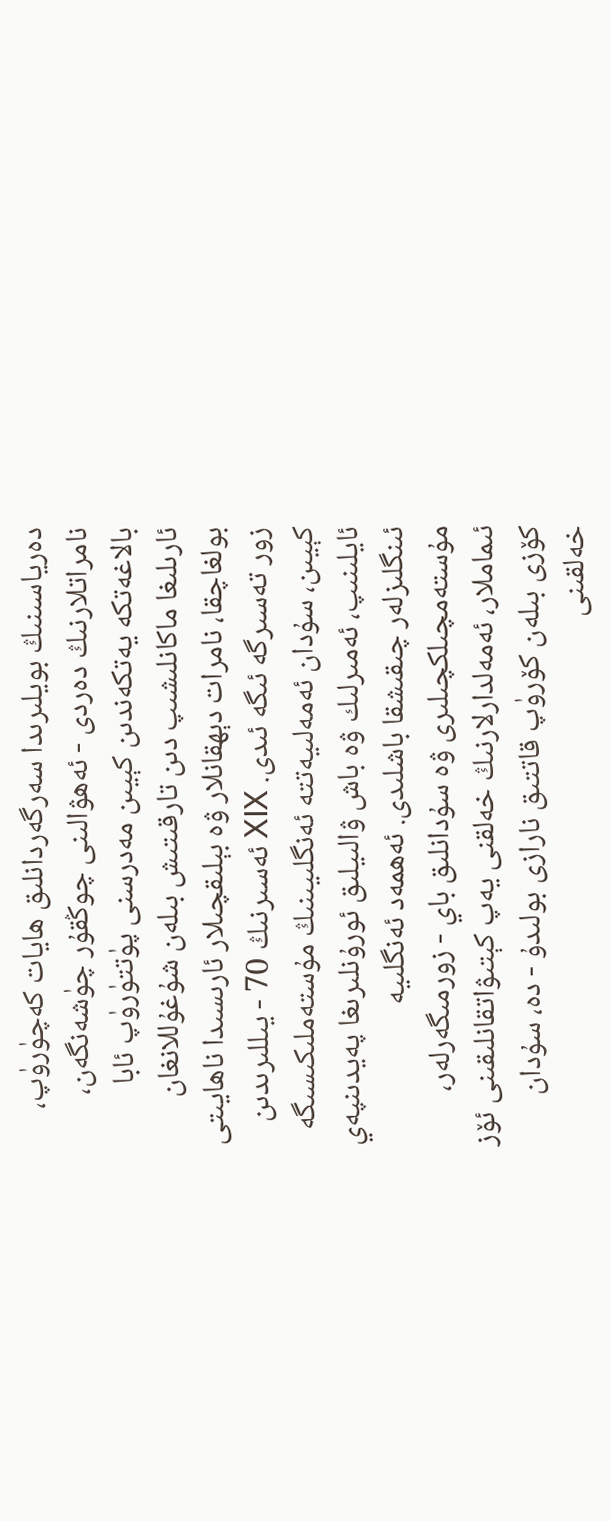دەرياسىنىڭ بويلىرىدا سەرگەردانلىق ھايات كەچۈرۈپ، نامراتلارنىڭ دەردى - ئەھۋالىنى چوڭقۇر چۈشەنگەن، بالاغەتكە يەتكەندىن كېيىن مەدرسنى پۈتتۈرۈپ ئابا ئارىلىغا ماكانلىشىپ دىن تارقىتىش بىلەن شۇغۇللانغان بولغاچقا، نامرات دېھقانلار ۋە بېلىقچىلار ئارىسىدا ناھايىتى زور تەسىرگە ئىگە ئىدى. ⅩⅨ ئەسىرنىڭ 70 - يىللىرىدىن كېيىن، سۇدان ئەمەلىيەتتە ئەنگلىيىنىڭ مۇستەملىكىسىگە ئايلىنىپ، ئەمىرلىك ۋە باش ۋالىيلىق ئورۇنلىرىغا پەيدىنپەي ئىنگلىزلەر چىقىشقا باشلىدى. ئەھمەد ئەنگلىيە مۇستەمچىلكچىلىرى ۋە سۇدانلىق باي - زورمىگەرلەر، ئىماملار، ئەمەلدارلارنىڭ خەلقنى يەپ كېتىۋاتقانلىقىنى ئۆز كۆزى بىلەن كۆرۈپ قاتتىق نارازى بولىدۇ - دە، سۇدان خەلقىنى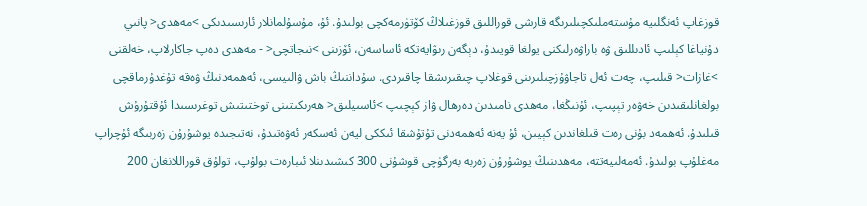قوزغاپ ئەنگلىيە مۇستەملىكچىلىرىگە قارشى قوراللىق قوزغىلاڭ كۆتۈرمەكچى بولىدۇ. ئۇ، مۇسۇلمانلار ئارىسىدىكى >مەھدى< پانىي دۇنياغا كېلىپ ئادىللىق ۋە باراۋەرلىكنى يولغا قويىدۇ، دېگەن رىۋايەتكە ئاساسەن، ئۆزىنى >نىجاتچى< - مەھدى دەپ جاكارلاپ، خەلقنى >غازات< قىلىپ، چەت ئەل تاجاۋۇزچىلىرىنى قوغلاپ چىقىرىشقا چاقىردى. سۇداننىڭ باش ۋالىيسى، ئەھمەدنىڭ ۋەقە تۇغدۇرماقچى بولغانلىقىدىن خەۋەر تېپىپ، ئۇنىڭغا، مەھدى نامىدىن دەرھال ۋاز كېچىپ >ئاسىيلىق< ھەرىكىتىنى توختىتىش توغرىسىدا ئۇقتۇرۇش قىلىدۇ. ئەھمەد بۇنى رەت قىلغاندىن كېيىن، ئۇ يەنە ئەھمەدنى تۇتۇشقا ئىككى ليەن ئەسكەر ئەۋەتىدۇ، نەتىجىدە يوشۇرۇن زەربىگە ئۇچراپ مەغلۇپ بولىدۇ. ئەمەلىيەتتە، مەھدىنىڭ يوشۇرۇن زەربە بەرگۈچى قوشۇنى 300 كىشىدىنلا ئىبارەت بولۇپ، تولۇق قوراللانغان 200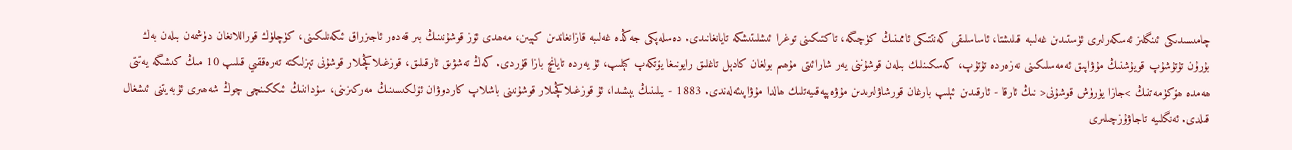چامىسىدىكى ئىنگلىز ئەسكەرلىرى ئۈستىدىن غەلىبە قىلىشتا، ئاساسلىقى كەنتتىكى ئاممىنىڭ كۈچىگە، تاكتىكىنى توغرا ئىشلىتىشكە تايانغانىدى. دەسلەپكى جەڭدە غەلىبە قازانغاندىن كېيىن، مەھدى ئۆز قوشۇنىنىڭ بىر قەدەر ئاجىزراق ئىكەنلىكىنى، كۈچلۈك قوراللانغان دۈشمەن بىلەن بەك بۇرۇن تۇتۇشۇپ قويۇشنىڭ مۇۋاپىق ئەمەسلىكىنى نەزەردە تۇتۇپ، كەسكىنلىك بىلەن قوشۇننى يەر شارائىتى مۇھىم بولغان كادېل تاغلىق رايونىغا يۆتكەپ كېلىپ، ئۇ يەردە تايانچ بازا قۇردى. كەڭ تەشۋىق ئارقىلىق، قوزغىلاڭچىلار قوشۇنى تېزلىكتە تەرەققىي قىلىپ 10 مىڭ كىشىگە يەتتى ھەمدە ھۆكۈمەتنىڭ >جازا يۈرۈش قوشۇنى< نىڭ ئارقا - ئارقىدىن ئېلىپ بارغان قورشاۋلىرىدىن مۇۋەپپەقىيەتلىك ھالدا مۇۋاپىئەلەندى. 1883 - يىلىنىڭ بېشىدا، ئۇ قوزغىلاڭچىلار قوشۇنىنى باشلاپ كاردوۋان ئۆلكىسىنىڭ مەركىزىنى، سۇداننىڭ ئىككىنچى چوڭ شەھىرى ئۇبەيتنى ئىشغال قىلدى. ئەنگلىيە تاجاۋۇزچىلىرى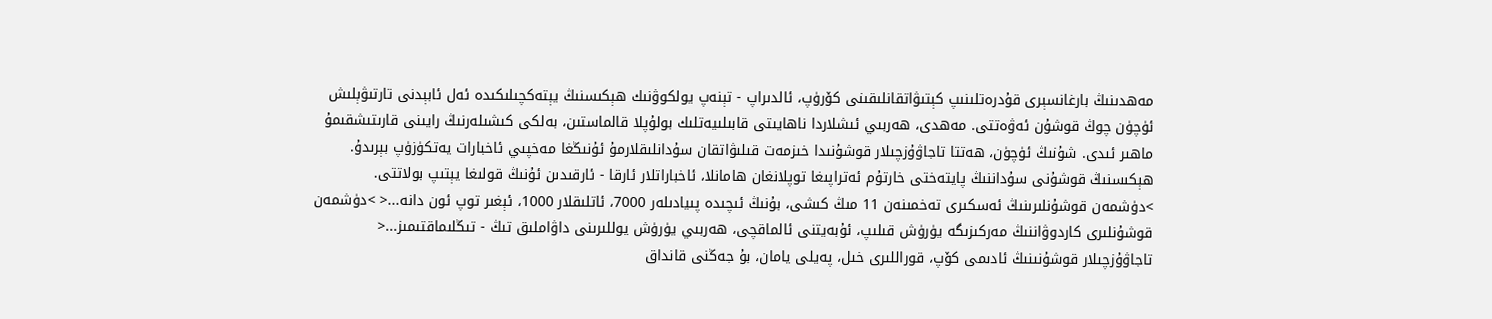مەھدىنىڭ بارغانسېرى قۇدرەتلىنىپ كېتىۋاتقانلىقىنى كۆرۈپ، ئالدىراپ - تېنەپ يولكوۋنىك ھېكىسنىڭ يېتەكچىلىكىدە ئەل ئابېدنى تارتىۋېلىش ئۈچۈن چوڭ قوشۇن ئەۋەتتى. مەھدى، ھەربىي ئىشلاردا ناھايىتى قابىلىيەتلىك بولۇپلا قالماستىن، بەلكى كىشىلەرنىڭ رايىنى قارىتىشقىمۇ ماھىر ئىدى. شۇنىڭ ئۈچۈن، ھەتتا تاجاۋۇزچىلار قوشۇنىدا خىزمەت قىلىۋاتقان سۇدانلىقلارمۇ ئۇنىڭغا مەخپىي ئاخبارات يەتكۈزۈپ بېرىدۇ. ھېكىسنىڭ قوشۇنى سۇداننىڭ پايتەختى خارتۇم ئەتراپىغا توپلانغان ھامانلا، ئاخباراتلار ئارقا - ئارقىدىن ئۇنىڭ قولىغا يېتىپ بولاتتى. >دۈشمەن قوشۇنلىرىنىڭ ئەسكىرى تەخمىنەن 11 مىڭ كىشى، بۇنىڭ ئىچىدە پىيادىلەر 7000، ئاتلىقلار 1000، ئېغىر توپ ئون دانە...< >دۈشمەن قوشۇنلىرى كاردوۋاننىڭ مەركىزىگە يۈرۈش قىلىپ، ئۇبەيتنى ئالماقچى، ھەربىي يۈرۈش يوللىرىنى داۋاملىق تىڭ - تىڭلىماقتىمىز...< تاجاۋۇزچىلار قوشۇنىنىڭ ئادىمى كۆپ، قوراللىرى خىل، پەيلى يامان، بۇ جەڭنى قانداق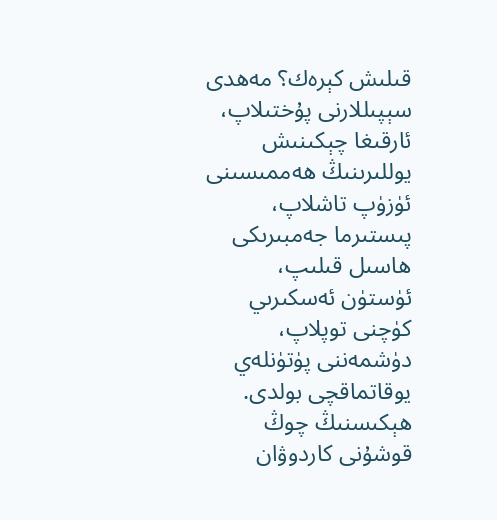قىلىش كېرەك؟ مەھدى سېپىللارنى پۇختىلاپ، ئارقىغا چېكىنىش يوللىرىنىڭ ھەممىسىنى ئۈزۈپ تاشلاپ، پىستىرما جەمبىرىكى ھاسىل قىلىپ، ئۈستۈن ئەسكىرىي كۈچنى توپلاپ، دۈشمەننى پۈتۈنلەي يوقاتماقچى بولدى. ھېكىسنىڭ چوڭ قوشۇنى كاردوۋان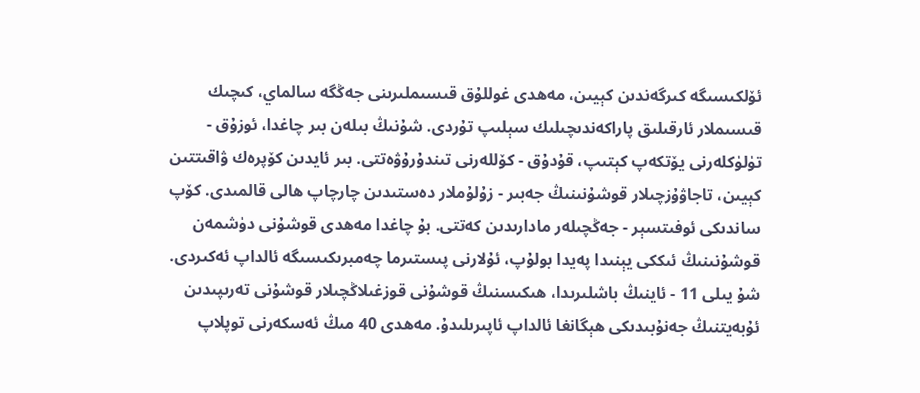ئۆلكىسىگە كىرگەندىن كېيىن، مەھدى غوللۇق قىسىملىرىنى جەڭگە سالماي، كىچىك قىسىملار ئارقىلىق پاراكەندىچىلىك سېلىپ تۇردى. شۇنىڭ بىلەن بىر چاغدا، ئوزۇق - تۈلۈكلەرنى يۆتكەپ كېتىپ، قۇدۇق - كۆللەرنى تىندۇرۇۋەتتى. بىر ئايدىن كۆپرەك ۋاقىتتىن كېيىن، تاجاۋۇزچىلار قوشۇنىنىڭ جەبىر - زۇلۇملار دەستىدىن چارچاپ ھالى قالمىدى. كۆپ ساندىكى ئوفىتسېر - جەڭچىلەر مادارىدىن كەتتى. بۇ چاغدا مەھدى قوشۇنى دۈشمەن قوشۇنىنىڭ ئىككى يېنىدا پەيدا بولۇپ، ئۇلارنى پىستىرما چەمبرىكىسىگە ئالداپ ئەكىردى. شۇ يىلى 11 - ئاينىڭ باشلىرىدا، ھىكىسنىڭ قوشۇنى قوزغىلاڭچىلار قوشۇنى تەرىپىدىن ئۇبەيتنىڭ جەنۇبىدىكى ھېگانغا ئالداپ ئاپىرىلىدۇ. مەھدى 40 مىڭ ئەسكەرنى توپلاپ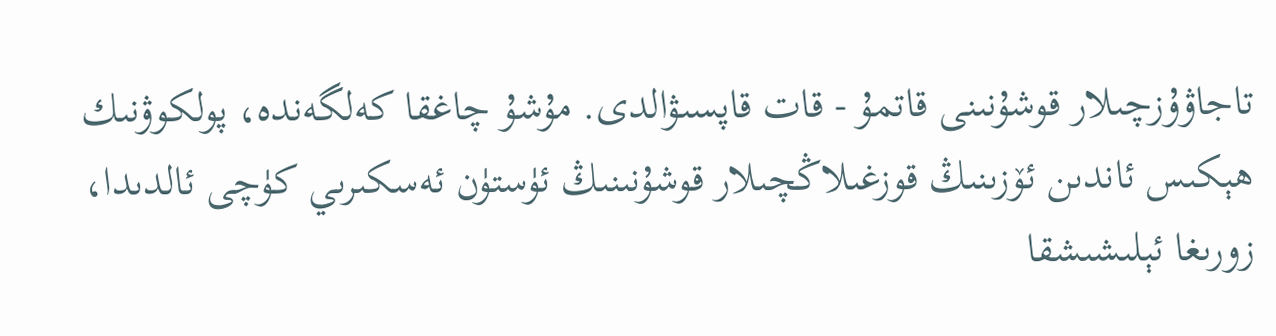تاجاۋۇزچىلار قوشۇنىنى قاتمۇ - قات قاپسىۋالدى. مۇشۇ چاغقا كەلگەندە، پولكوۋنىك ھېكىس ئاندىن ئۆزىنىڭ قوزغىلاڭچىلار قوشۇنىنىڭ ئۈستۈن ئەسكىرىي كۈچى ئالدىدا، زورىغا ئېلىشىشقا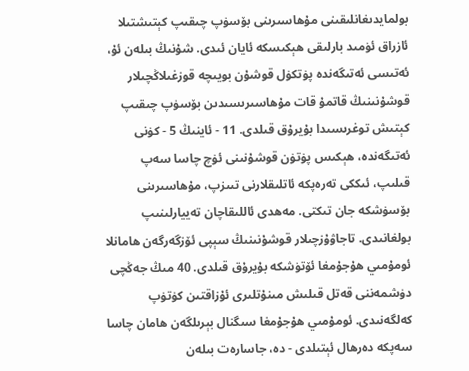بولمايدىغانلىقىنى مۇھاسىرىنى بۆسۈپ چىقىپ كېتىشتىلا ئازراق ئۈمىد بارلىقى ھېكىسكە ئايان ئىدى. شۇنىڭ بىلەن ئۇ، ئەتىسى ئەتىگەندە پۈتكۈل قوشۇن بويىچە قوزغىلاڭچىلار قوشۇنىنىڭ قاتمۇ قات مۇھاسىرىسىدىن بۆسۈپ چىقىپ كېتىش توغرىسىدا بۇيرۇق قىلدى. 11 - ئاينىڭ 5 - كۈنى ئەتىگەندە، ھېكىس پۈتۈن قوشۇنىنى ئۈچ چاسا سەپ قىلىپ، ئىككى تەرەپكە ئاتلىقلارنى تىىزپ، مۇھاسىرىنى بۆسۈشكە جان تىكتى. مەھدى ئاللىقاچان تەييارلىنىپ بولغانىدى. تاجاۋۇزچىلار قوشۇنىنىڭ سېپى ئۆزگەرگەن ھامانلا ئومۇمىي ھۇجۇمغا ئۆتۈشكە بۇيرۇق قىلدى. 40 مىڭ جەڭچى دۈشمەننى قەتل قىلىش مىنۇتلىرى ئۇزاقتىن كۈتۈپ كەلگەنىدى. ئومۇمىي ھۇجۇمغا سىگنال بېرىلگەن ھامان چاسا سەپكە دەرھال ئېتىلدى - دە، جاسارەت بىلەن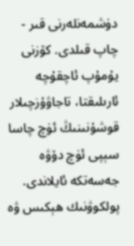دۈشمەنلەرنى قىر - چاپ قىلدى. كۆزنى يۇمۇپ ئاچقۇچە ئارىلىقتا، تاجاۋۇزچىلار قوشۇنىنىڭ ئۈچ چاسا سېپى ئۈچ دۆۋە جەسەتكە ئايلاندى. پولكوۋنىك ھېكىس ۋە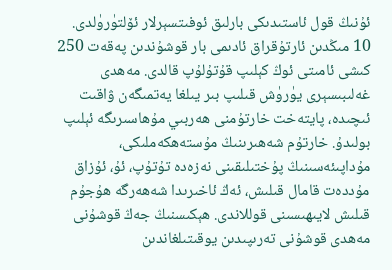ئۇنىڭ قول ئاستىدىكى بارلىق ئوفىتسېرلار ئۆلتۈرۈلدى. 10 مىڭدىن ئارتۇقراق ئادىمى بار قوشۇندىن پەقەت 250 كىشى ئامىتى ئوڭ كېلىپ قۇتۇلۇپ قالدى. مەھدى غەلىبىسېرى يۈرۈش قىلىپ بىر يىلغا يەتمىگەن ۋاقىت ئىچىدە، پايتەخت خارتۇمنى ھەربىي مۇھاسىرىگە ئېلىپ بولىدۇ. خارتۇم شەھىرىنىڭ مۇستەھكەملىكى، مۇداپىئەسىنىڭ پۇختىلىقىنى نەزەدە تۇتۇپ، ئۇ، ئۇزاق مۇددەت قامال قىلىش، ئەڭ ئاخىرىدا شەھەرگە ھۇجۇم قىلىش لايىھىسىنى قوللاندى. ھېكىسنىڭ جەڭ قوشۇنى مەھدى قوشۇنى تەرىپىدىن يوقىتىلغاندىن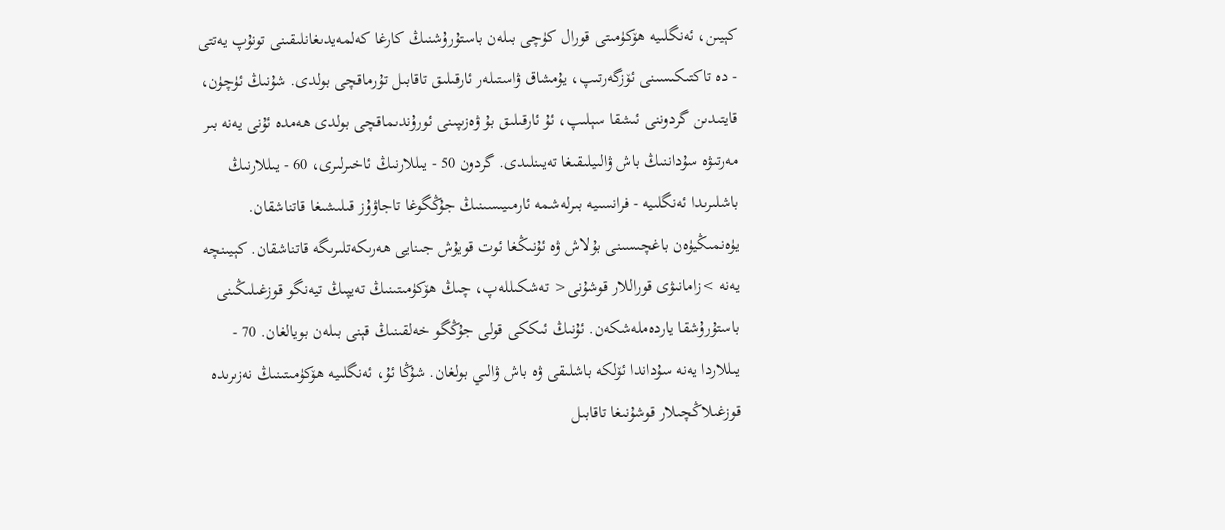كېيىن، ئەنگلىيە ھۆكۈمىتى قورال كۈچى بىلەن باستۇرۇشنىڭ كارغا كەلمەيدىغانلىقىنى تونۇپ يەتتى - دە تاكتىكىسىنى ئۆزگەرتىپ، يۇمشاق ۋاستىلەر ئارقىلىق تاقابىل تۇرماقچى بولدى. شۇنىڭ ئۈچۈن، قايتىدىن گردوننى ئىشقا سېلىپ، ئۇ ئارقىلىق بۇ ۋەزىپىنى ئورۇندىماقچى بولدى ھەمدە ئۇنى يەنە بىر مەرتىۋە سۇداننىڭ باش ۋالىيلىقىغا تەيىنلىدى. گردون 50 - يىللارنىڭ ئاخىرلىرى، 60 - يىللارنىڭ باشلىرىدا ئەنگلىيە - فرانسىيە بىرلەشمە ئارمىيىسىنىڭ جۇڭگوغا تاجاۋۇز قىلىشىغا قاتناشقان. يۈەنمىڭيۈەن باغچىسىنى بۇلاش ۋە ئۇنىڭغا ئوت قويۇش جىنايى ھەرىكەتلىرىگە قاتناشقان. كېيىنچە يەنە >زامانىۋى قوراللار قوشۇنى< تەشكىللەپ، چىڭ ھۆكۈمىتىنىڭ تەيپىڭ تيەنگو قوزغىلىڭىنى باستۇرۇشقا ياردەملەشكەن. ئۇنىڭ ئىككى قولى جۇڭگو خەلقىنىڭ قېنى بىلەن بويالغان. 70 - يىللاردا يەنە سۇداندا ئۆلكە باشلىقى ۋە باش ۋالىي بولغان. شۇڭا ئۇ، ئەنگلىيە ھۆكۈمىتىنىڭ نەزىرىدە قوزغىلاڭچىلار قوشۇنىغا تاقابىل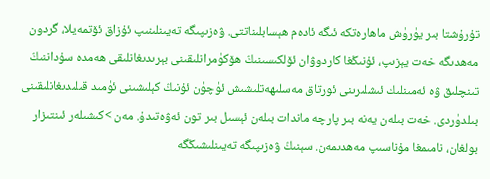تۇرۇشتا بىر يۈرۈش ماھارەتكە ئىگە ئادەم ھېسابلىناتتى. ۋەزىپىگە تەيىنلىنىپ ئۇزاق ئۆتمەيلا، گردون مەھدىگە خەت يېزىپ، ئۇنىڭغا كاردوۋان ئۆلكىسىنىڭ ھۆكۈمرانلىقىنى بېرىدىغانلىقى ھەمدە سۇداننىڭ تىنچلىق ۋە ئەمىنلىك ئىشلىرىنى ئورتاق مەسلىھەتلىشىش ئۈچۈن ئۇنىڭ كېلىشىنى ئۈمىد قىلىدىغانلىقىنى بىلدۈردى. خەت بىلەن يەنە بىر پارچە ماندات بىلەن ئېسىل بىر تون ئەۋەتىدۇ. مەن >كىشىلەر ئىنتىزار بولغان، نامىمغا مۇناسىپ مەھدىمەن. سېنىڭ ۋەزىپىگە تەيىنلىشىڭگە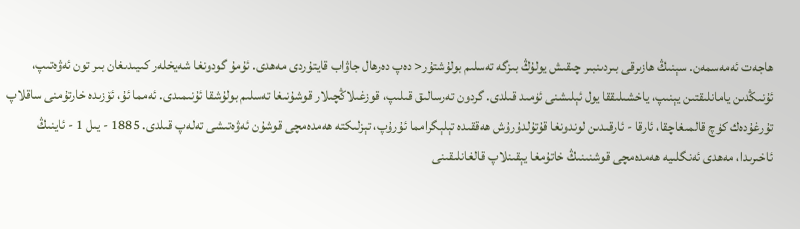ھاجەت ئەمەسمەن. سېنىڭ ھازىرقى بىردىنبىر چىقىش يولۇڭ بىزگە تەسلىم بولۇشتۇر< دەپ دەرھال جاۋاب قايتۇردى مەھدى. ئۇمۇ گودونغا شەيخلەر كىيىدىغان بىر تون ئەۋەتىپ، ئۇنىڭدىن يامانلىقتىن يېنىپ، ياخشىلىققا يول ئېلىشنى ئۈمىد قىلدى. گردون تەرسالىق قىلىپ، قوزغىلاڭچىلار قوشۇنىغا تەسلىم بولۇشقا ئۇنىمىدى. ئەمما ئۇ، ئۆزىدە خارتۇمنى ساقلاپ تۇرغۇدەك كۈچ قالمىغاچقا، ئارقا - ئارقىدىن لوندونغا قۇتۇلدۇرۇش ھەققىدە تېلېگرامما ئۇرۇپ، تېزلىكتە ھەمدەمچى قوشۇن ئەۋەتىشى تەلەپ قىلدى. 1885 - يىل 1 - ئاينىڭ ئاخىرىدا، مەھدى ئەنگلىيە ھەمدەمچى قوشنىنىڭ خاتۇمغا يېقىنلاپ قالغانلىقىنى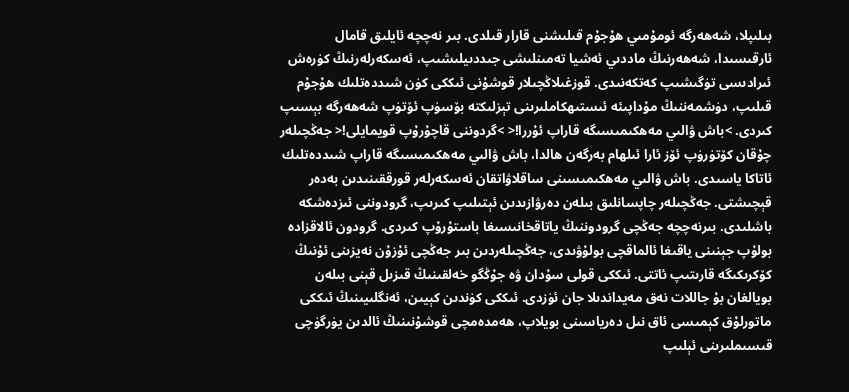بىلىپلا، شەھەرگە ئومۇمىي ھۇجۇم قىلىشنى قارار قىلدى. بىر نەچچە ئايلىق قامال ئارقىسىدا، شەھەرنىڭ ماددىي ئەشيا تەمىنلىشى جىددىيلىشىپ، ئەسكەرلەرنىڭ كۈرەش ئىرادىسى تۈگىشىپ كەتكەنىدى. قوزغىلاڭچىلار قوشۇنى ئىككى كۈن شىددەتلىك ھۇجۇم قىلىپ، دۈشمەننىڭ مۇداپىئە ئىستىھكاملىرىنى تېزلىكتە بۆسۈپ ئۆتۈپ شەھەرگە بېسىپ كىردى. >باش ۋالىي مەھكىمىسىگە قاراپ ئۇررا!< >گردوننى قاچۇرۇپ قويمايلى!< جەڭچىلەر چۇقان كۆتۈرۈپ ئۆز ئارا ئىلھام بەرگەن ھالدا، باش ۋالىي مەھكىمىسىگە قاراپ شىددەتلىك ئاتاكا ياسىدى. باش ۋالىي مەھكىمىسىنى ساقلاۋاتقان ئەسكەرلەر قورققىنىدىن بەدەر قېچىشتى. جەڭچىلەر چاپسانلىق بىلەن دەرۋازىدىن ئېتىلىپ كىرىپ، گرودوننى ئىزدەشكە باشلىدى. بىرنەچچە جەڭچى گرودوننىڭ ياتاقخانىسىغا باستۇرۇپ كىردى. گرودون ئالاقزادە بولۇپ جېنىنى ياقىغا ئالماقچى بولۇۋىدى، جەڭچىلەردىن بىر جەڭچى ئۇزۇن نەيزىنى ئۇنىڭ كۆكرىكىگە قارىتىپ ئاتتى. ئىككى قولى سۇدان ۋە جۇڭگو خەلقىنىڭ قىزىل قېنى بىلەن بويالغان بۇ جاللات نەق مەيداندىلا جان ئۈزدى. ئىككى كۈندىن كېيىن، ئەنگلىيىنىڭ ئىككى ماتورلۇق كېمىسى ئاق نىل دەرياسىنى بويلاپ، ھەمدەمچى قوشۇنىنىڭ ئالدىن يۈرگۈچى قىسىملىرىنى ئېلىپ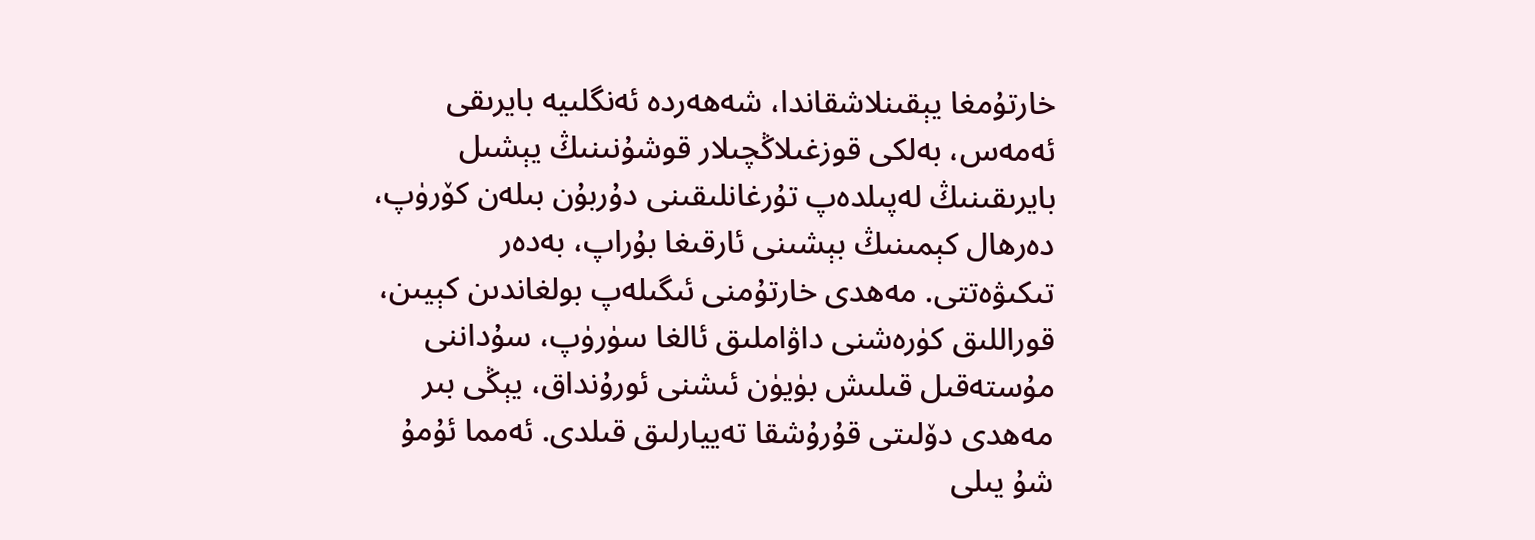خارتۇمغا يېقىنلاشقاندا، شەھەردە ئەنگلىيە بايرىقى ئەمەس، بەلكى قوزغىلاڭچىلار قوشۇنىنىڭ يېشىل بايرىقىنىڭ لەپىلدەپ تۇرغانلىقىنى دۇربۇن بىلەن كۆرۈپ، دەرھال كېمىنىڭ بېشىنى ئارقىغا بۇراپ، بەدەر تىكىۋەتتى. مەھدى خارتۇمنى ئىگىلەپ بولغاندىن كېيىن، قوراللىق كۈرەشنى داۋاملىق ئالغا سۈرۈپ، سۇداننى مۇستەقىل قىلىش بۈيۈن ئىشنى ئورۇنداق، يېڭى بىر مەھدى دۆلىتى قۇرۇشقا تەييارلىق قىلدى. ئەمما ئۇمۇ شۇ يىلى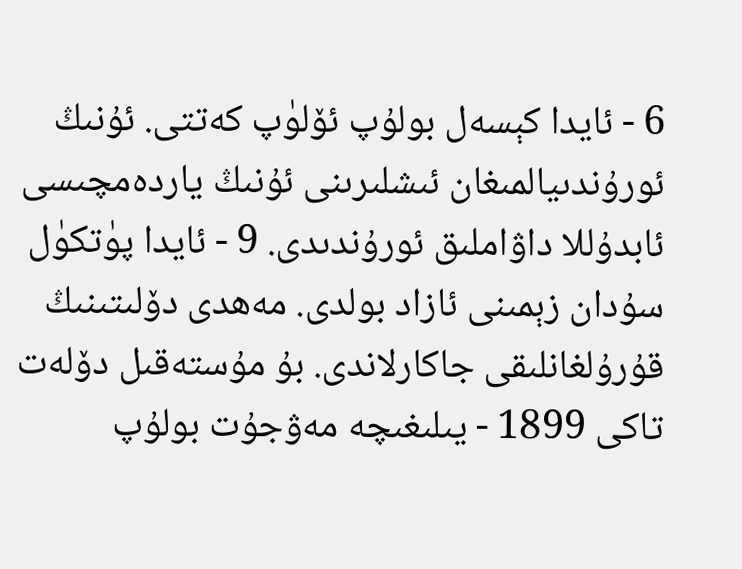6 - ئايدا كېسەل بولۇپ ئۆلۈپ كەتتى. ئۇنىڭ ئورۇندىيالمىغان ئىشلىرىنى ئۇنىڭ ياردەمچىسى ئابدۇللا داۋاملىق ئورۇندىدى. 9 - ئايدا پۈتكۈل سۇدان زېمىنى ئازاد بولدى. مەھدى دۆلىتىنىڭ قۇرۇلغانلىقى جاكارلاندى. بۇ مۇستەقىل دۆلەت تاكى 1899 - يىلىغىچە مەۋجۇت بولۇپ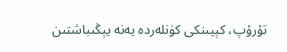تۇرۇپ، كېيىنكى كۈنلەردە يەنە يېڭىباشتىن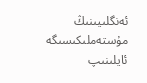ئەنگلىيىنىڭ مۇستەملىكىسىگە ئايلىنىپ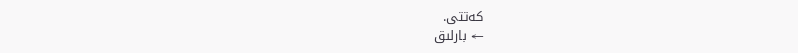كەتتى.
← بارلىق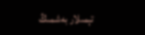تېمىلار بەشمىڭ